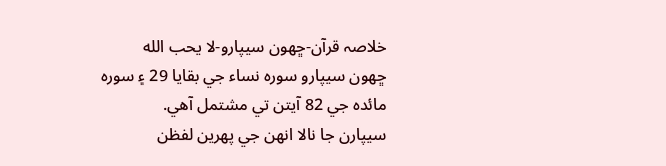خلاصہ قرآن-ڇھون سيپارو-لا يحب الله
ڇھون سيپارو سوره نساء جي بقايا 29 ۽ سوره مائدہ جي 82 آيتن تي مشتمل آهي.
سيپارن جا نالا انهن جي پھرين لفظن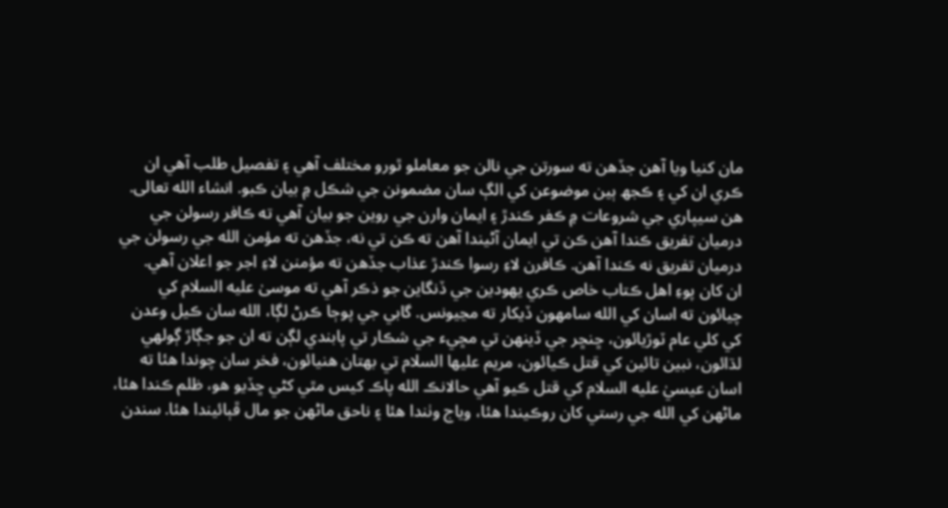مان کنيا ويا آهن جڏهن ته سورتن جي نالن جو معاملو ٿورو مختلف آهي ۽ تفصيل طلب آهي ان ڪري ان کي ۽ ڪجھ ٻين موضوعن کي الڳ سان مضمونن جي شڪل ۾ بيان ڪبو. انشاء الله تعالى.
ھن سيپاري جي شروعات ۾ ڪفر ڪندڙ ۽ ايمان وارن جي روين جو بيان آهي ته ڪافر رسولن جي درميان تفريق ڪندا آهن ڪن تي ايمان آڻيندا آهن ته ڪن تي نه، جڏهن ته مؤمن الله جي رسولن جي درميان تفريق نه ڪندا آهن. ڪافرن لاءِ رسوا ڪندڙ عذاب جڏهن ته مؤمنن لاءِ اجر جو اعلان آهي.
ان کان پوءِ اھل ڪتاب خاص ڪري يھودين جي ڏنگاين جو ذڪر آهي ته موسىٰ عليه السلام کي چيائون ته اسان کي الله سامھون ڏيکار ته مڃيونس. گابي جي پوڄا ڪرڻ لڳا، الله سان ڪيل وعدن کي کلي عام ٽوڙيائون، ڇنڇر جي ڏينهن تي مڇيء جي شڪار تي پابندي لڳن ته ان جو جڳاڙ ڳولھي لڌائون، نبين تائين کي قتل ڪيائون، مريم عليھا السلام تي بھتان ھنيائون، فخر سان چوندا ھئا ته اسان عيسيٰ عليه السلام کي قتل ڪيو آهي حالانڪ الله پاڪ کيس مٿي کڻي ڇڏيو هو، ظلم ڪندا هئا، ماڻهن کي الله جي رستي کان روڪيندا ھئا، وياج وٺندا هئا ۽ ناحق ماڻهن جو مال ڦٻائيندا ھئا. سندن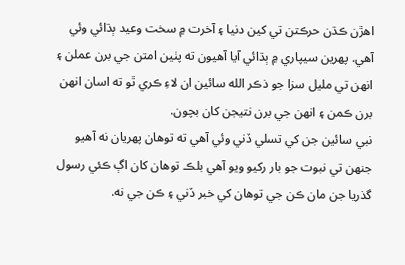اھڙن ڪڌن حرڪتن تي کين دنيا ۽ آخرت ۾ سخت وعيد ٻڌائي وئي آهي. پھرين سيپاري ۾ ٻڌائي آيا آهيون ته پٺين امتن جي برن عملن ۽ انهن تي مليل سزا جو ذڪر الله سائين ان لاءِ ڪري ٿو ته اسان انهن برن ڪمن ۽ انهن جي برن نتيجن کان بچون.
نبي سائين جن کي تسلي ڏني وئي آهي ته توهان پھريان نه آهيو جنهن تي نبوت جو بار رکيو ويو آهي بلڪ توهان کان اڳ ڪئي رسول گذريا جن مان ڪن جي توهان کي خبر ڏني ۽ ڪن جي نه.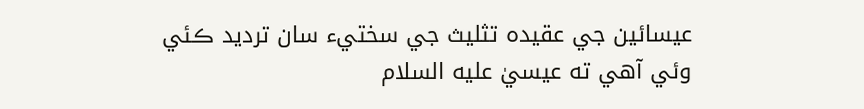عيسائين جي عقيده تثليث جي سختيء سان ترديد ڪئي وئي آهي ته عيسيٰ عليه السلام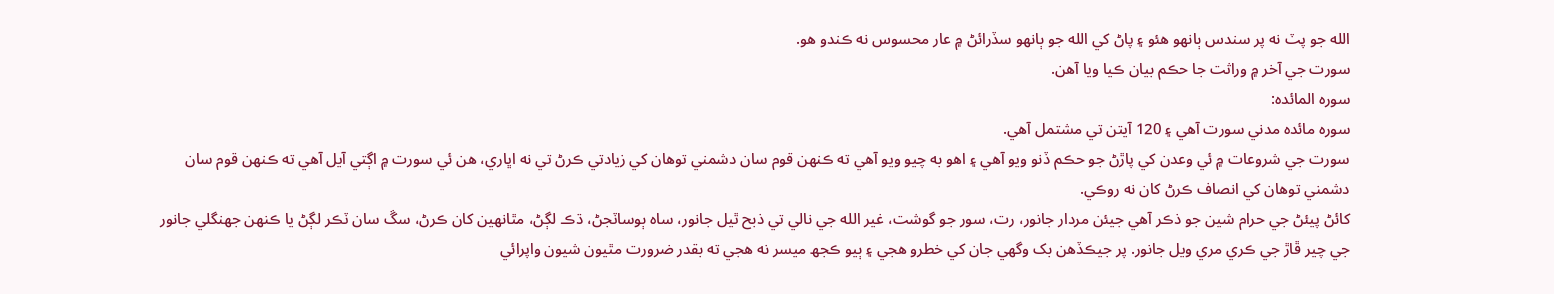الله جو پٽ نه پر سندس ٻانهو ھئو ۽ پاڻ کي الله جو ٻانھو سڏرائڻ ۾ عار محسوس نه ڪندو هو.
سورت جي آخر ۾ وراثت جا حڪم بيان ڪيا ويا آهن.
سوره المائدہ:
سوره مائدہ مدني سورت آهي ۽ 120 آيتن تي مشتمل آهي.
سورت جي شروعات ۾ ئي وعدن کي پاڙڻ جو حڪم ڏنو ويو آهي ۽ اهو به چيو ويو آهي ته ڪنهن قوم سان دشمني توھان کي زيادتي ڪرڻ تي نه اڀاري، ھن ئي سورت ۾ اڳتي آيل آهي ته ڪنهن قوم سان دشمني توهان کي انصاف ڪرڻ کان نه روڪي.
کائڻ پيئڻ جي حرام شين جو ذڪر آهي جيئن مردار جانور، رت، سور جو گوشت، غير الله جي نالي تي ذبح ٿيل جانور، ساہ ٻوساٽجڻ، ڌڪ لڳڻ، مٿانھين کان ڪرڻ، سڱ سان ٽڪر لڳڻ يا ڪنهن جھنگلي جانور جي چير ڦاڙ جي ڪري مري ويل جانور. پر جيڪڏهن بک وگهي جان کي خطرو ھجي ۽ ٻيو ڪجھ ميسر نه ھجي ته بقدر ضرورت مٿيون شيون واپرائي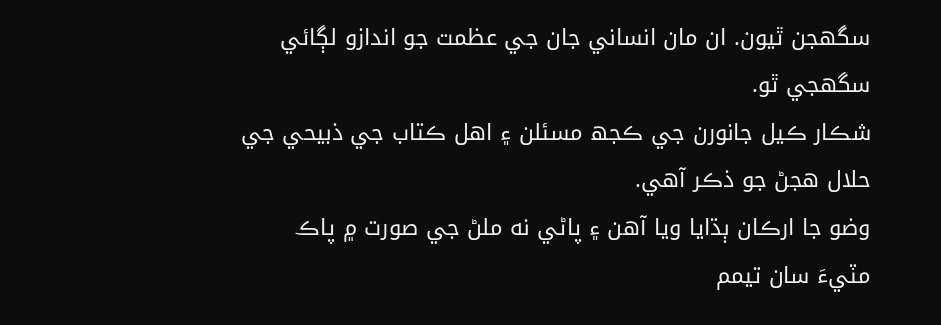سگهجن ٿيون. ان مان انساني جان جي عظمت جو اندازو لڳائي سگهجي ٿو.
شڪار ڪيل جانورن جي ڪجھ مسئلن ۽ اھل ڪتاب جي ذبيحي جي حلال ھجڻ جو ذڪر آهي.
وضو جا ارڪان ٻڌايا ويا آهن ۽ پاڻي نه ملڻ جي صورت ۾ پاڪ مٽيءَ سان تيمم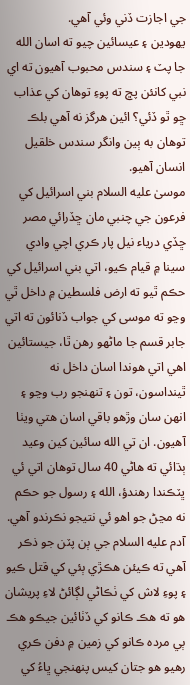جي اجازت ڏني وئي آهي.
يھودين ۽ عيسائين چيو ته اسان الله جا پٽ ۽ سندس محبوب آھيون ته اي نبي کانئن پڇ ته پوءِ توهان کي عذاب ڇو ٿو ڏئي؟ ائين ھرگز نه آهي بلڪ توهان به ٻين وانگر سندس خلقيل انسان آھيو.
موسىٰ عليه السلام بني اسرائيل کي فرعون جي چنبي مان ڇڏرائي مصر ڇڏي درياء نيل پار ڪري اچي وادي سينا ۾ قيام ڪيو، اتي بني اسرائيل کي حڪم ٿيو ته ارض فلسطين ۾ داخل ٿي وڃو ته موسى کي جواب ڏنائون ته اتي جابر قسم جا ماڻهو رهن ٿا، جيستائين اھي اتي ھوندا اسان داخل نه ٿينداسون، تون ۽ تنهنجو رب وڃو ۽ انهن سان وڙهو باقي اسان ھتي ويٺا آهيون. ان تي الله سائين کين وعيد ٻڌائي ته ھاڻي 40 سال توهان اتي ئي ڀٽڪندا رھندؤ، الله ۽ رسول جو حڪم نه مڃڻ جو اھو ئي نتيجو نڪرندو آهي.
آدم عليه السلام جي ٻن پٽن جو ذڪر آهي ته ڪيئن ھڪڙي ٻئي کي قتل ڪيو ۽ پوءِ لاش کي ٺڪاڻي لڳائڻ لاءِ پريشان ھو ته ھڪ ڪانو کي ڏٺائين جيڪو ھڪ ٻي مرده ڪانو کي زمين ۾ دفن ڪري رهيو هو جتان کيس پنهنجي ڀاءُ کي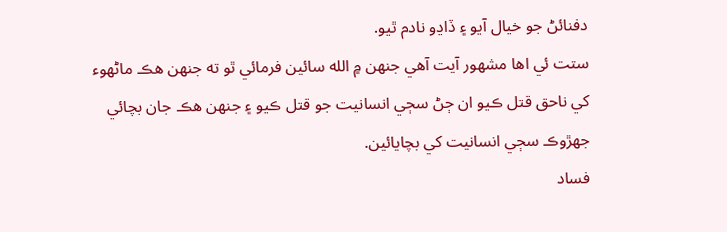دفنائڻ جو خيال آيو ۽ ڏاڍو نادم ٿيو.
ستت ئي اھا مشهور آيت آهي جنهن ۾ الله سائين فرمائي ٿو ته جنهن ھڪ ماڻھوء کي ناحق قتل ڪيو ان ڄڻ سڄي انسانيت جو قتل ڪيو ۽ جنهن ھڪ جان بچائي جهڙوڪ سڄي انسانيت کي بچايائين.
فساد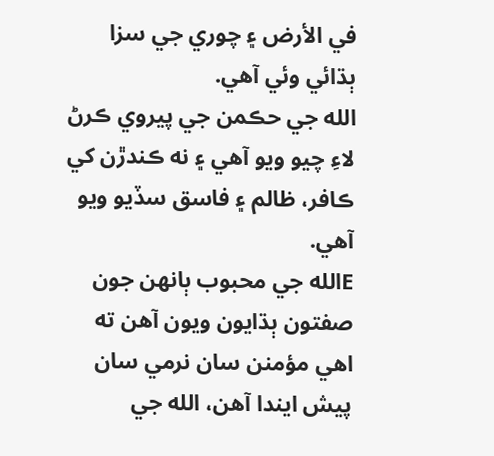في الأرض ۽ چوري جي سزا ٻڌائي وئي آهي.
الله جي حڪمن جي پيروي ڪرڻ لاءِ چيو ويو آهي ۽ نه ڪندڙن کي ڪافر، ظالم ۽ فاسق سڏيو ويو آهي.
Eالله جي محبوب ٻانهن جون صفتون ٻڌايون ويون آهن ته اھي مؤمنن سان نرمي سان پيش ايندا آهن، الله جي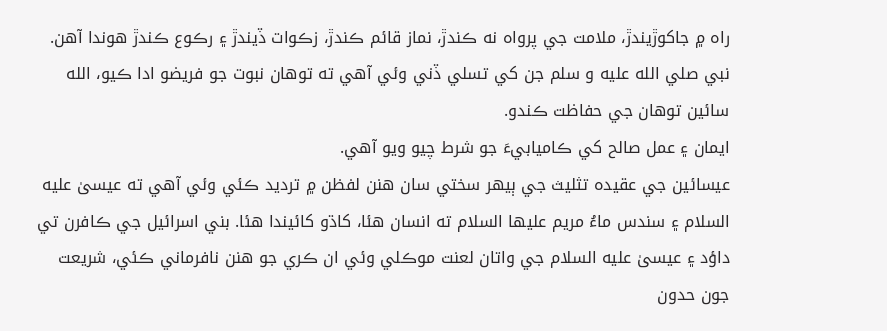راه ۾ جاکوڙيندڙ، ملامت جي پرواه نه ڪندڙ، نماز قائم ڪندڙ، زڪوات ڏيندڙ ۽ رڪوع ڪندڙ ھوندا آھن.
نبي صلي الله عليه و سلم جن کي تسلي ڏني وئي آهي ته توهان نبوت جو فريضو ادا ڪيو، الله سائين توهان جي حفاظت ڪندو.
ايمان ۽ عمل صالح کي ڪاميابيءَ جو شرط چيو ويو آهي.
عيسائين جي عقيده تثليث جي ٻيھر سختي سان هنن لفظن ۾ ترديد ڪئي وئي آهي ته عيسىٰ عليه السلام ۽ سندس ماءُ مريم عليها السلام ته انسان ھئا، کاڌو کائيندا هئا. بني اسرائيل جي ڪافرن تي داؤد ۽ عيسىٰ عليه السلام جي واتان لعنت موڪلي وئي ان ڪري جو ھنن نافرماني ڪئي، شريعت جون حدون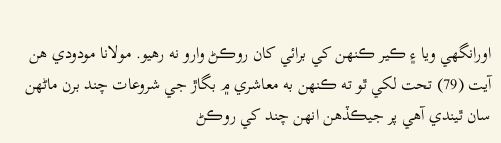اورانگھي ويا ۽ ڪير ڪنهن کي برائي کان روڪڻ وارو نه رھيو. مولانا مودودي هن آيت (79) تحت لکي ٿو ته ڪنهن به معاشري ۾ بگاڙ جي شروعات چند برن ماڻهن سان ٿيندي آهي پر جيڪڏهن انهن چند کي روڪڻ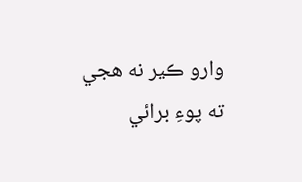وارو ڪير نه ھجي ته پوءِ برائي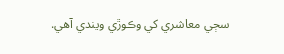سڄي معاشري کي وڪوڙي ويندي آهي.